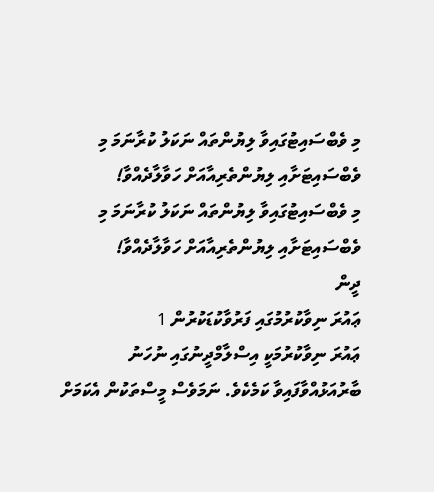މި ވެބްސައިޓުގައިވާ ލިޔުންތައް ނަކަލު ކުރާނަމަ މި ވެބްސައިޓަށާއި ލިޔުންތެރިއާއަށް ހަވާލާދެއްވާ!
މި ވެބްސައިޓުގައިވާ ލިޔުންތައް ނަކަލު ކުރާނަމަ މި ވެބްސައިޓަށާއި ލިޔުންތެރިއާއަށް ހަވާލާދެއްވާ!
ދީން
ޢައުރަ ނިވާކުރުމުގައި ފަރުވާކުޑަކުރުން 1
ޢައުރަ ނިވާކުރުމަކީ އިސްލާމްދީނުގައި ނުހަނު ބާރުއަޅުއްވާފައިވާ ކަމެކެވެ. ނަމަވެސް މީސްތަކުން އެކަމަށް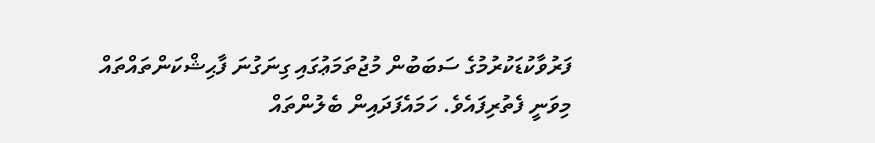ފަރުވާކުޑަކުރުމުގެ ސަބަބުން މުޖުތަމަޢުގައި ގިނަގުނަ ފާޙިޝްކަންތައްތައް މިވަނީ ފެތުރިފައެވެ. ހަމައެފަދައިން ބެލުންތައް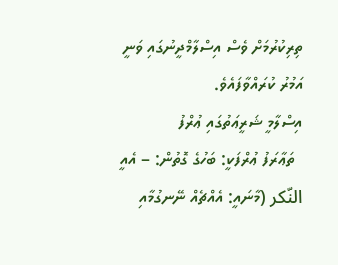ތިރިކުރުމަށް ވެސް އިސްލާމްދީނުގައި ވަނީ އަމުރު ކުރައްވާފައެވެ.
އިސްލާމީ ޝަރީޢަތުގައި ޢުރްފު
  ތަޢާރަފު ޢުރްފަކީ: ބަހުގެ ގޮތުން: – އެއީ النّكر (މާނައީ: އެއްޗެއް ނޭނގުމާއި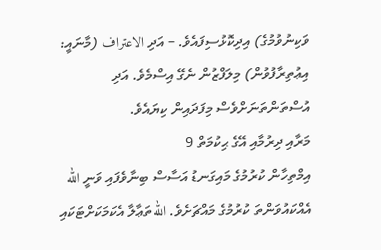ވަކިނުވުމުގެ) އިދިކޮޅުސިފައެވެ. – އަދި الاعتراف (މާނައީ: އިޢުތިރާފުވުން) މިލަފްޒުން ނެގޭ އިސްމެވެ. އަދި އުސްތަންތަނަށްވެސް މިފަދައިން ކިޔައެވެ.
މަރާއި ދިރުމާއި އޭގެ ޙިކުމަތް 9
އިމްތިހާން ކުރުމުގެ މައިގަނޑު އަސާސް ބިނާވެފައި ވަނީ الله އެއްކައުވަންތަ ކުރުމުގެ މައްޗަށެވެ. اللهތަޢާލާ އެކަމަކަށްޓަކައި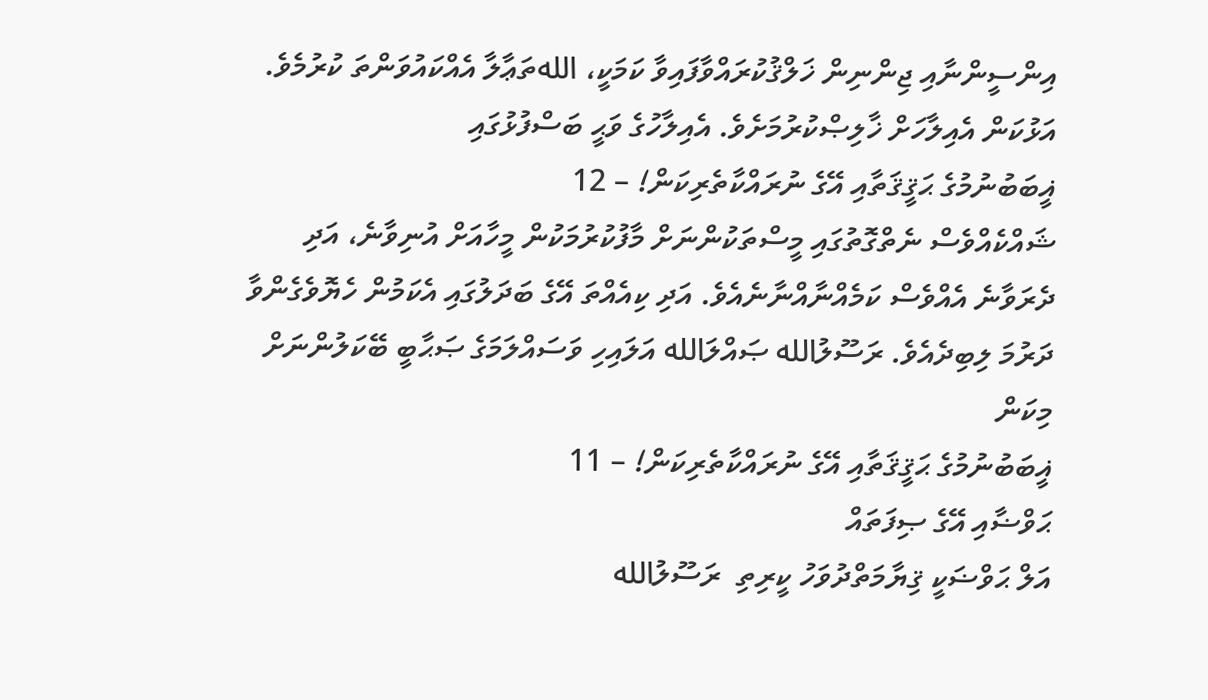އިންސީންނާއި ޖިންނިން ޚަލްޤުކުރައްވާފައިވާ ކަމަކީ، اللهތަޢާލާ އެއްކައުވަންތަ ކުރުމެވެ. އަޅުކަން އެއިލާހަށް ޚާލިޞްކުރުމަށެވެ. އެއިލާހުގެ ވަޙީ ބަސްފުޅުގައި
ޣީބަބުނުމުގެ ޙަޤީޤަތާއި އޭގެ ނުރައްކާތެރިކަން! – 12
ޝައްކެއްވެސް ނެތްގޮތުގައި މީސްތަކުންނަށް މާފުކުރުމަކުން މީހާއަށް އުނިވާނެ، އަދި ދެރަވާނެ އެއްވެސް ކަމެއްނާއްނާނެއެވެ. އަދި ކިއެއްތަ އޭގެ ބަދަލުގައި އެކަމުން ހެޔޮވެގެންވާ ދަރުމަ ލިބިދެއެވެ. ރަސޫލުالله ޞައްލަالله އަލައިހި ވަސައްލަމަގެ ޞަޙާބީ ބޭކަލުންނަށް މިކަން
ޣީބަބުނުމުގެ ޙަޤީޤަތާއި އޭގެ ނުރައްކާތެރިކަން! – 11
ޙަވްޟާއި އޭގެ ޞިފަތައް
އަލް ޙަވްޟަކީ ޤިޔާމަތްދުވަހު ކީރިތި  ރަސޫލުالله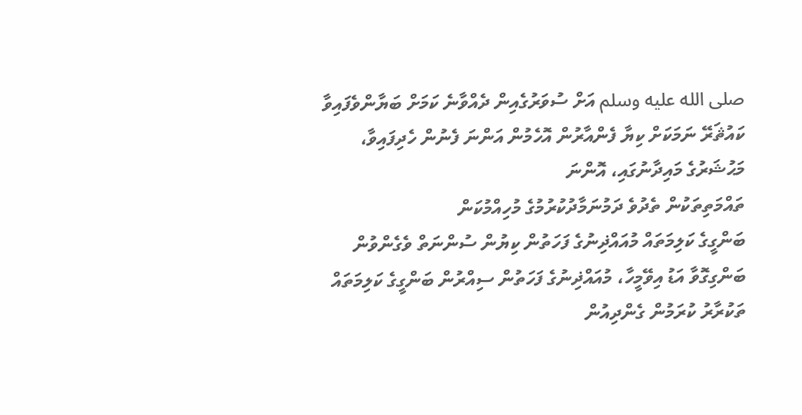صلى الله عليه وسلم އަށް ސުވަރުގެއިން ދެއްވާނެ ކަމަށް ބަޔާންވެފައިވާ ކައުޘަރޭ ނަމަކަށް ކިޔާ ފެންއާރުން އޮހެމުން އަންނަ ފެނުން ހެދިފައިވާ، މަޙުޝަރުގެ މައިދާނުގައި، އޮންނަ
ތައްމަތިތަކުން ތެދުވެ ދަމުނަމާދުކުރުމުގެ މުހިއްމުކަން
ބަންގީގެ ކަލިމަތައް މުއައްޛިނުގެ ފަހަތުން ކިޔުން ސުންނަތް ވެގެންވުން ބަންގިގޮވާ އަޑު އިވޭމީހާ، މުއައްޛިނުގެ ފަހަތުން ސިއްރުން ބަންގީގެ ކަލިމަތައް ތަކުރާރު ކުރަމުން ގެންދިއުން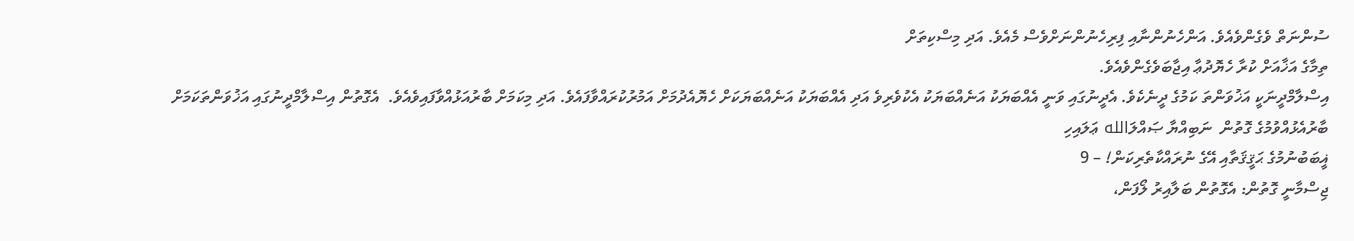ސުންނަތް ވެގެންވެއެވެ. އަންހެނުންނާއި ފިރިހެނުންނަށްވެސް މެއެވެ. އަދި މިސްކިތަށް
ތިމާގެ އަޚާއަށް ކުރާ ހެޔޮދުޢާ އިޖާބަވެގެންވެއެވެ.
އިސްލާމްދީނަކީ އަޚުވަންތަ ކަމުގެ ދީނެކެވެ. އެދީނުގައި ވަނީ އެއްބަޔަކު އަނެއްބަޔަކު އެކުވެރިވެ އަދި އެއްބަޔަކު އަނެއްބަޔަކަށް ހެޔޮއެދުމަށް އަމުރުކުރައްވާފައެވެ. އަދި މިކަމަށް ބާރުއަޅުއްވާފައިވެއެވެ.  އެގޮތުން އިސްލާމްދީނުގައި އަޚުވަންތަކަމަށް ބާރުއެޅުއްވުމުގެ ގޮތުން  ނަބިއްޔާ ޞައްލަالله ޢަލައިހި
ޣީބަބުނުމުގެ ޙަޤީޤަތާއި އޭގެ ނުރައްކާތެރިކަން! – 9
ޖިސްމާނީ ގޮތުން: އެގޮތުން ބަލާއިރު ލޯފަން،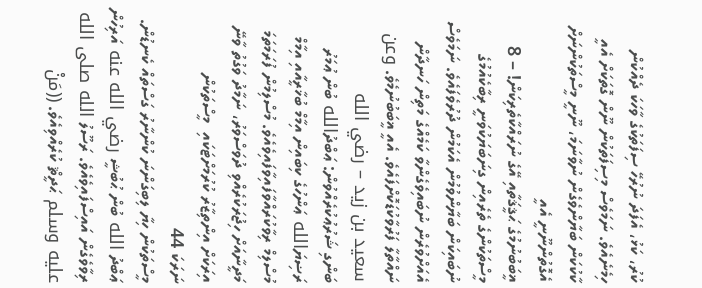ކުރު، ކަޅު، އެފަދަ ނުރުހޭ ސިފަތަކުގެ ވާހަކަ ދެއްކުން ހިމެނެއެވެ. ނަމަވެސް މިސިފަތަކުން ނޫން ގޮތަކަށް އެއީ ކާކުކަން ބަޔާންވެގެން ނުވާނަމަ، ނޫނީ މީސްތަކުންނަށް އެގޮތުންނޫނީ އެއީ
ޣީބަބުނުމުގެ ޙަޤީޤަތާއި އޭގެ ނުރައްކާތެރިކަން! – 8
މީސްތަކުންގެ ތެރެއިން ގިނަބަޔަކުވަނީ ރިބާކެއުމުގެ ނުބައިކަން ބަޔާންވުމުން އެކަމުން ދުރުވެފައެވެ. ނަމަވެސް އެއަށްވުރެން ނުބައިވެގެންވާ ކަމެއްގެ މަތިން ހަނދާން ނައްތާލާ ފަރުވާކުޑަކޮށްފައެވެ. އެއީ ޣީބަބުނުމެވެ. وعن سعيد بن زيد – رضي الله
ބަންގި ޝަރުޢުކުރެއްވުން: ޢަބްދުالله ބުން ޢުމަރު ރަޟިޔަالله ޢަންހުގެ ކިބައިން އިމާމް ބުޚާރީއާއި އިމާމް މުސްލިމް ރިވާކުރައްވާފައިވާފައިވެއެވެ. މުސްލިމުން ފުރަމަތަމަ މަދީނާއަށް ހިޖުރަކުރެއްވި ދުވަސްވަރު، ނަމާދު ވަގުތު ވާނޭ އިރަކަށް އިންތިޒާރު ކުރުމަށްޓަކައި  މީސްތަކުން
ނަރަކަ 44
މީސްތަކުން ހިޔާ ލިބިގަންނަ ކުންނާރު ގަސްތައް ކެނޑުން. ޢަބްދު الله ބުން ޙުބުޝީ رضي الله عنه އަރިހުން ރިވާވެގެން އައިސްފައިވެއެވެ. ރަސޫލު الله صلى الله عليه وسلم ޙަދީޘް ކުރެއްވިއެވެ. ((مَنْ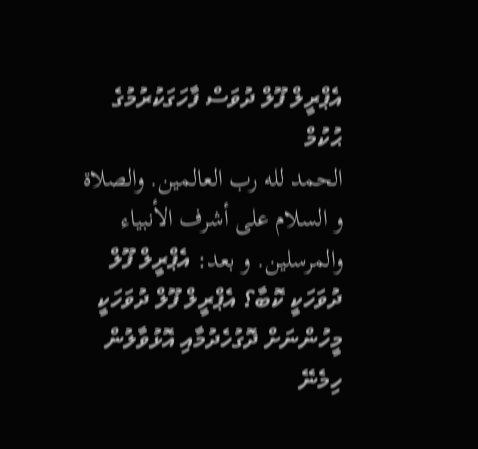އެޕްރީލް ފޫލް ދުވަސް ފާހަގަކުރުމުގެ ޙުކުމް
الحمد لله رب العالمين. والصلاة و السلام على أشرف الأنبياء والمرسلين. و بعد: އެޕްރީލް ފޫލް ދުވަހަކީ ކޮބާ؟ އެޕްރީލް ފޫލް ދުވަހަކީ މީހުންނަށް ދޮގުހެދުމާއި އޮޅުވާލުން ހިމެނޭ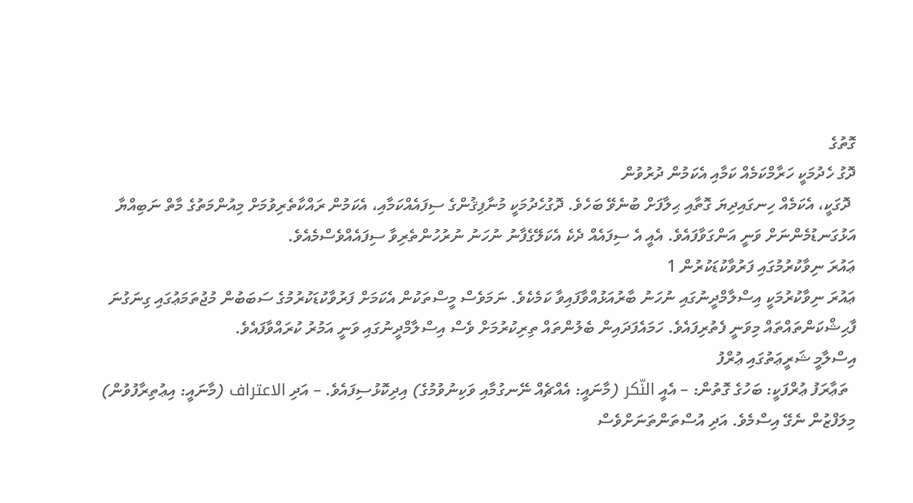ގޮތުގެ
ދޮގު ހެދުމަކީ ހަރާމްކަމެއް ކަމާއި އެކަމުން ދުރުވުން
 ދޮގަކީ، އެކަމެއް ހިނގައިދިޔަ ގޮތާއި ޙިލާފަށް ބުނެވޭ ބަހެވެ. ދޮގުހެދުމަކީ މުނާފިޤުންގެ ސިފައެއްކަމާއި، އެކަމުން ރައްކާތެރިވުމަށް މިއުންމަތުގެ މާތް ނަބިއްޔާ އަޅުގަނޑުމެންނަށް ވަނީ އަންގަވާފައެވެ. އެއީ އެ ސިފައެއް ދެކެ އެކަލޭގެފާނު ނުހަނު ނުރުހުންތެރިވާ ސިފައެއްވެސްމެއެވެ.
ޢައުރަ ނިވާކުރުމުގައި ފަރުވާކުޑަކުރުން 1
ޢައުރަ ނިވާކުރުމަކީ އިސްލާމްދީނުގައި ނުހަނު ބާރުއަޅުއްވާފައިވާ ކަމެކެވެ. ނަމަވެސް މީސްތަކުން އެކަމަށް ފަރުވާކުޑަކުރުމުގެ ސަބަބުން މުޖުތަމަޢުގައި ގިނަގުނަ ފާޙިޝްކަންތައްތައް މިވަނީ ފެތުރިފައެވެ. ހަމައެފަދައިން ބެލުންތައް ތިރިކުރުމަށް ވެސް އިސްލާމްދީނުގައި ވަނީ އަމުރު ކުރައްވާފައެވެ.
އިސްލާމީ ޝަރީޢަތުގައި ޢުރްފު
  ތަޢާރަފު ޢުރްފަކީ: ބަހުގެ ގޮތުން: – އެއީ النّكر (މާނައީ: އެއްޗެއް ނޭނގުމާއި ވަކިނުވުމުގެ) އިދިކޮޅުސިފައެވެ. – އަދި الاعتراف (މާނައީ: އިޢުތިރާފުވުން) މިލަފްޒުން ނެގޭ އިސްމެވެ. އަދި އުސްތަންތަނަށްވެސް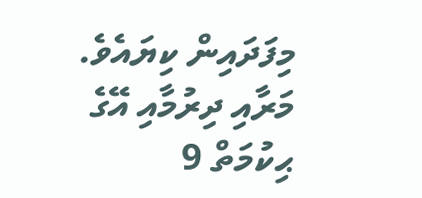މިފަދައިން ކިޔައެވެ.
މަރާއި ދިރުމާއި އޭގެ ޙިކުމަތް 9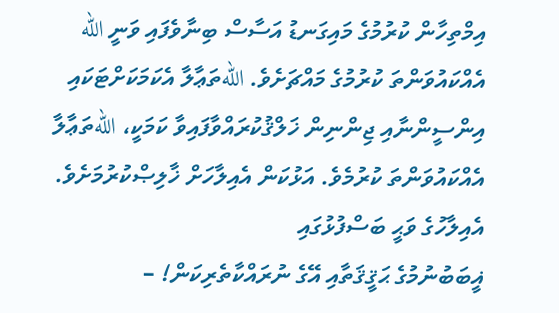އިމްތިހާން ކުރުމުގެ މައިގަނޑު އަސާސް ބިނާވެފައި ވަނީ الله އެއްކައުވަންތަ ކުރުމުގެ މައްޗަށެވެ. اللهތަޢާލާ އެކަމަކަށްޓަކައި އިންސީންނާއި ޖިންނިން ޚަލްޤުކުރައްވާފައިވާ ކަމަކީ، اللهތަޢާލާ އެއްކައުވަންތަ ކުރުމެވެ. އަޅުކަން އެއިލާހަށް ޚާލިޞްކުރުމަށެވެ. އެއިލާހުގެ ވަޙީ ބަސްފުޅުގައި
ޣީބަބުނުމުގެ ޙަޤީޤަތާއި އޭގެ ނުރައްކާތެރިކަން! –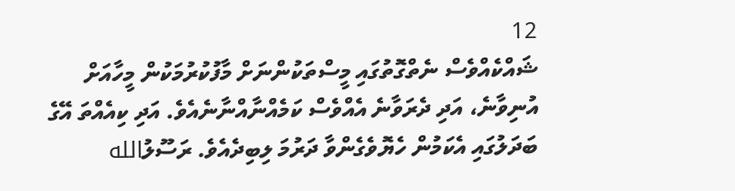12
ޝައްކެއްވެސް ނެތްގޮތުގައި މީސްތަކުންނަށް މާފުކުރުމަކުން މީހާއަށް އުނިވާނެ، އަދި ދެރަވާނެ އެއްވެސް ކަމެއްނާއްނާނެއެވެ. އަދި ކިއެއްތަ އޭގެ ބަދަލުގައި އެކަމުން ހެޔޮވެގެންވާ ދަރުމަ ލިބިދެއެވެ. ރަސޫލުالله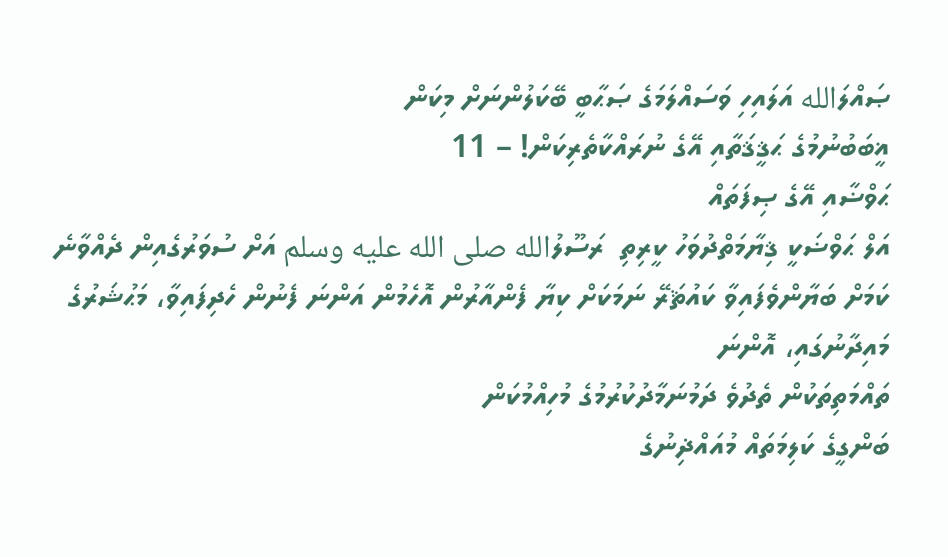ޞައްލަالله އަލައިހި ވަސައްލަމަގެ ޞަޙާބީ ބޭކަލުންނަށް މިކަން
ޣީބަބުނުމުގެ ޙަޤީޤަތާއި އޭގެ ނުރައްކާތެރިކަން! – 11
ޙަވްޟާއި އޭގެ ޞިފަތައް
އަލް ޙަވްޟަކީ ޤިޔާމަތްދުވަހު ކީރިތި  ރަސޫލުالله صلى الله عليه وسلم އަށް ސުވަރުގެއިން ދެއްވާނެ ކަމަށް ބަޔާންވެފައިވާ ކައުޘަރޭ ނަމަކަށް ކިޔާ ފެންއާރުން އޮހެމުން އަންނަ ފެނުން ހެދިފައިވާ، މަޙުޝަރުގެ މައިދާނުގައި، އޮންނަ
ތައްމަތިތަކުން ތެދުވެ ދަމުނަމާދުކުރުމުގެ މުހިއްމުކަން
ބަންގީގެ ކަލިމަތައް މުއައްޛިނުގެ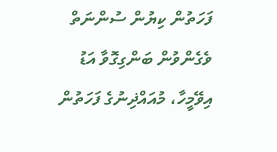ފަހަތުން ކިޔުން ސުންނަތް ވެގެންވުން ބަންގިގޮވާ އަޑު އިވޭމީހާ، މުއައްޛިނުގެ ފަހަތުން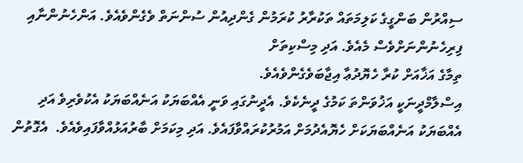ސިއްރުން ބަންގީގެ ކަލިމަތައް ތަކުރާރު ކުރަމުން ގެންދިއުން ސުންނަތް ވެގެންވެއެވެ. އަންހެނުންނާއި ފިރިހެނުންނަށްވެސް މެއެވެ. އަދި މިސްކިތަށް
ތިމާގެ އަޚާއަށް ކުރާ ހެޔޮދުޢާ އިޖާބަވެގެންވެއެވެ.
އިސްލާމްދީނަކީ އަޚުވަންތަ ކަމުގެ ދީނެކެވެ. އެދީނުގައި ވަނީ އެއްބަޔަކު އަނެއްބަޔަކު އެކުވެރިވެ އަދި އެއްބަޔަކު އަނެއްބަޔަކަށް ހެޔޮއެދުމަށް އަމުރުކުރައްވާފައެވެ. އަދި މިކަމަށް ބާރުއަޅުއްވާފައިވެއެވެ.  އެގޮތުން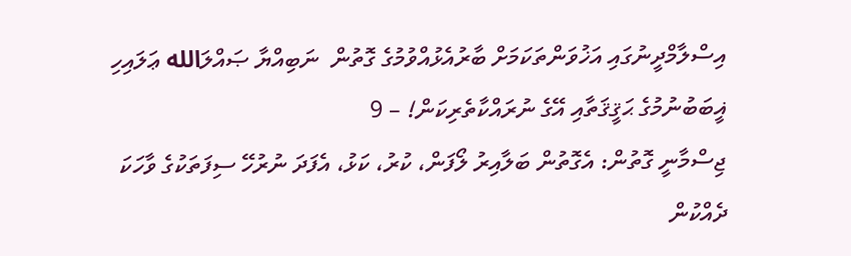އިސްލާމްދީނުގައި އަޚުވަންތަކަމަށް ބާރުއެޅުއްވުމުގެ ގޮތުން  ނަބިއްޔާ ޞައްލަالله ޢަލައިހި
ޣީބަބުނުމުގެ ޙަޤީޤަތާއި އޭގެ ނުރައްކާތެރިކަން! – 9
ޖިސްމާނީ ގޮތުން: އެގޮތުން ބަލާއިރު ލޯފަން، ކުރު، ކަޅު، އެފަދަ ނުރުހޭ ސިފަތަކުގެ ވާހަކަ ދެއްކުން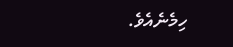ހިމެނެއެވެ.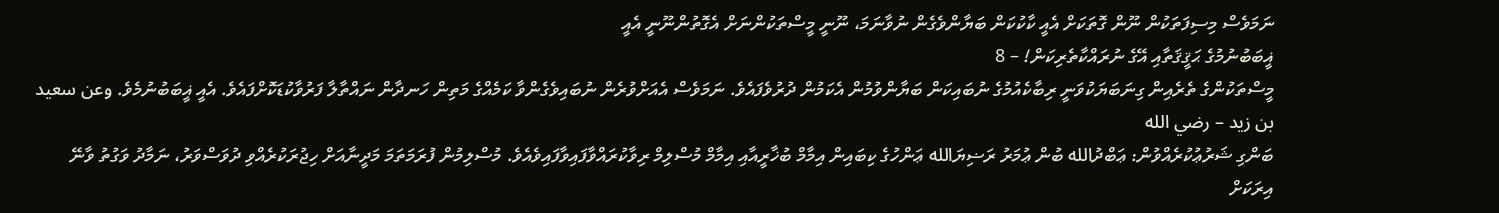ނަމަވެސް މިސިފަތަކުން ނޫން ގޮތަކަށް އެއީ ކާކުކަން ބަޔާންވެގެން ނުވާނަމަ، ނޫނީ މީސްތަކުންނަށް އެގޮތުންނޫނީ އެއީ
ޣީބަބުނުމުގެ ޙަޤީޤަތާއި އޭގެ ނުރައްކާތެރިކަން! – 8
މީސްތަކުންގެ ތެރެއިން ގިނަބަޔަކުވަނީ ރިބާކެއުމުގެ ނުބައިކަން ބަޔާންވުމުން އެކަމުން ދުރުވެފައެވެ. ނަމަވެސް އެއަށްވުރެން ނުބައިވެގެންވާ ކަމެއްގެ މަތިން ހަނދާން ނައްތާލާ ފަރުވާކުޑަކޮށްފައެވެ. އެއީ ޣީބަބުނުމެވެ. وعن سعيد بن زيد – رضي الله
ބަންގި ޝަރުޢުކުރެއްވުން: ޢަބްދުالله ބުން ޢުމަރު ރަޟިޔަالله ޢަންހުގެ ކިބައިން އިމާމް ބުޚާރީއާއި އިމާމް މުސްލިމް ރިވާކުރައްވާފައިވާފައިވެއެވެ. މުސްލިމުން ފުރަމަތަމަ މަދީނާއަށް ހިޖުރަކުރެއްވި ދުވަސްވަރު، ނަމާދު ވަގުތު ވާނޭ އިރަކަށް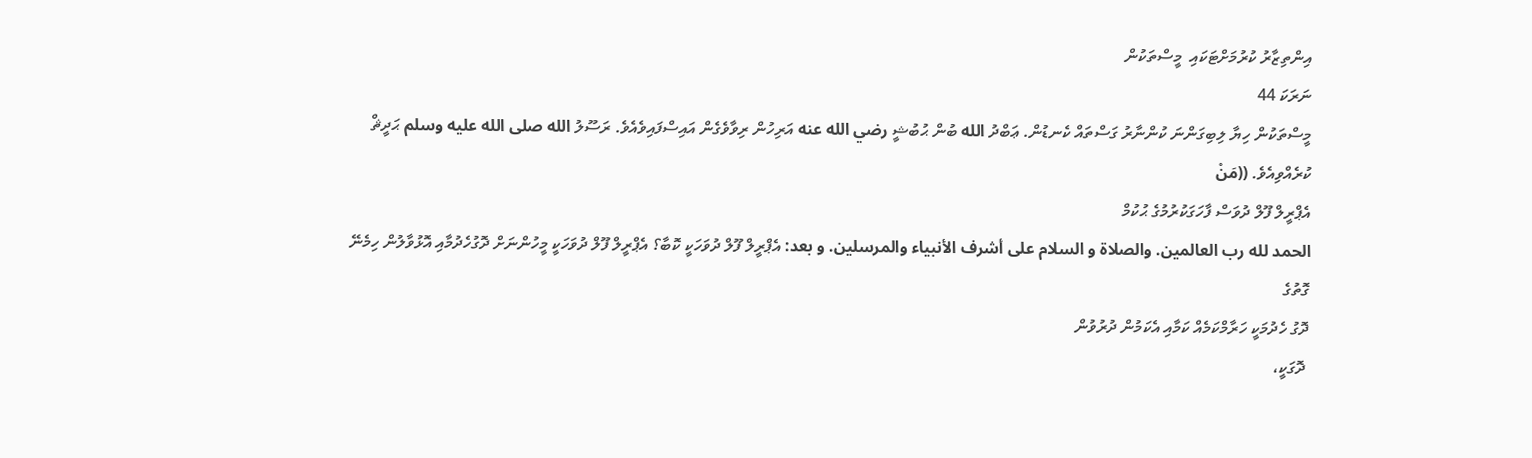އިންތިޒާރު ކުރުމަށްޓަކައި  މީސްތަކުން
ނަރަކަ 44
މީސްތަކުން ހިޔާ ލިބިގަންނަ ކުންނާރު ގަސްތައް ކެނޑުން. ޢަބްދު الله ބުން ޙުބުޝީ رضي الله عنه އަރިހުން ރިވާވެގެން އައިސްފައިވެއެވެ. ރަސޫލު الله صلى الله عليه وسلم ޙަދީޘް ކުރެއްވިއެވެ. ((مَنْ
އެޕްރީލް ފޫލް ދުވަސް ފާހަގަކުރުމުގެ ޙުކުމް
الحمد لله رب العالمين. والصلاة و السلام على أشرف الأنبياء والمرسلين. و بعد: އެޕްރީލް ފޫލް ދުވަހަކީ ކޮބާ؟ އެޕްރީލް ފޫލް ދުވަހަކީ މީހުންނަށް ދޮގުހެދުމާއި އޮޅުވާލުން ހިމެނޭ ގޮތުގެ
ދޮގު ހެދުމަކީ ހަރާމްކަމެއް ކަމާއި އެކަމުން ދުރުވުން
 ދޮގަކީ،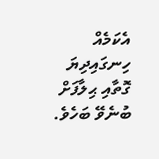އެކަމެއް ހިނގައިދިޔަ ގޮތާއި ޙިލާފަށް ބުނެވޭ ބަހެވެ.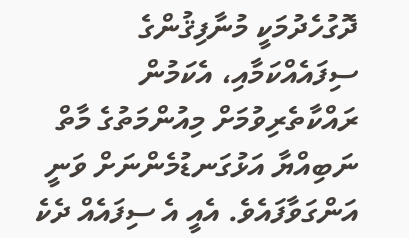ދޮގުހެދުމަކީ މުނާފިޤުންގެ ސިފައެއްކަމާއި، އެކަމުން ރައްކާތެރިވުމަށް މިއުންމަތުގެ މާތް ނަބިއްޔާ އަޅުގަނޑުމެންނަށް ވަނީ އަންގަވާފައެވެ. އެއީ އެ ސިފައެއް ދެކެ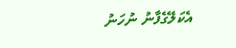އެކަލޭގެފާނު ނުހަނު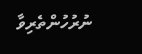ނުރުހުންތެރިވާ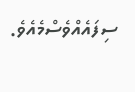ސިފައެއްވެސްމެއެވެ.